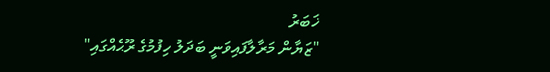ޚަބަރު
"ޒަޔާން މަރާލާފައިވަނީ ބަދަލު ހިފުމުގެ ރޫޙެއްގައި"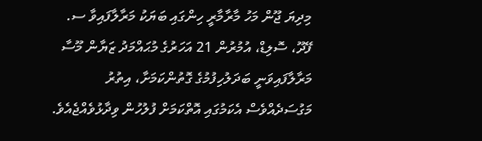މިދިޔަ ޖޫން މަހު މާރާމާރީ ހިންގައި ބަޔަކު މަރާލާފައިވާ ސ. ފޭދޫ، ސޮލިޑް، އުމުރުން 21 އަހަރުގެ މުޙައްމަދު ޒަޔާން މޫސާ މަރާލާފައިވަނީ ބަދަލުހިފުމުގެ ގޮތުންކަމަށާ، އިތުރު މަގުސަދެއްވެސް އެކަމުގައި އޮތްކަމަށް ފުލުހުން ވިދާޅުވެއްޖެއެވެ.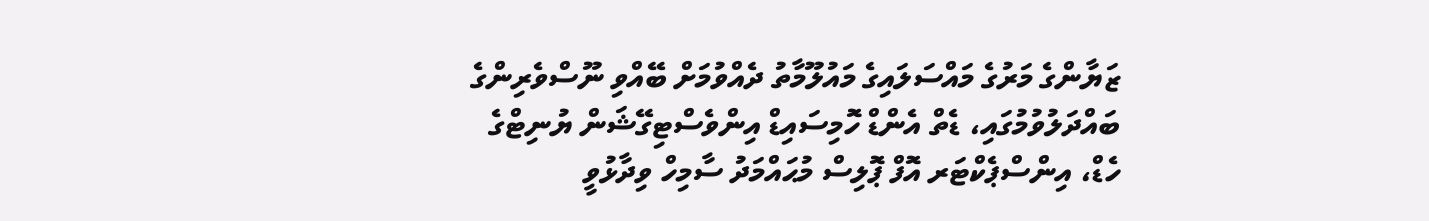ޒަޔާންގެ މަރުގެ މައްސަލައިގެ މައުލޫމާތު ދެއްވުމަށް ބޭއްވި ނޫސްވެރިންގެ ބައްދަލުވުމުގައި، ޑެތް އެންޑް ހޮމިސައިޑް އިންވެސްޓިގޭޝަން ޔުނިޓްގެ ހެޑް، އިންސްޕެކްޓަރ އޮފް ޕޮލިސް މުޙައްމަދު ސާމިހް ވިދާޅުވީ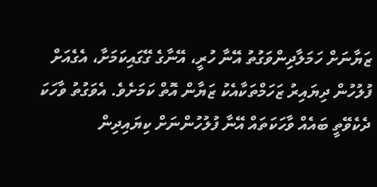ޒަޔާނަށް ހަމަލާދިންވަގުތު އޭނާ ހުރީ، އޭނާގެ ގޭގައިކަމަށާ، އެގެއަށް ފުލުހުން ދިޔައިރު ޒަހަމްތަކާއެކު ޒަޔާން އޮތް ކަމަށެވެ. އެވަގުތު ވާހަކަ ދެކެވޭތީ ބައެއް ވާހަކަތައް އޭނާ ފުލުހުންނަށް ކިޔައިދިން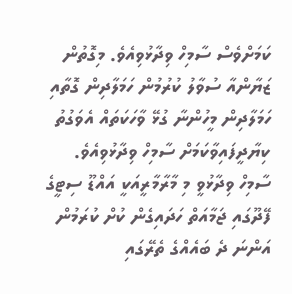ކަމަށްވެސް ސާމިހް ވިދާޅުވިއެވެ. މިގޮތުން ޒަޔާންއާ ސުވާލު ކުރުމުން ހަމަލާދިން ގޮތާއި ހަމަލާދިން މީހުންނާ ގުޅޭ ވާހަކަތައް އެވަގުތު ކިޔާދީފައިވާކަމަށް ސާމިހް ވިދާޅުވިއެވެ.
ސާމިހް ވިދާޅުވީ މި މާރާމާރީއަކީ އައްޑޫ ސިޓީގެ ފޭދޫގައި ޖަމާއަތް ހަދައިގެން ކުށް ކުރަމުން އަންނަ ދެ ބައެއްގެ ތެރޭގައި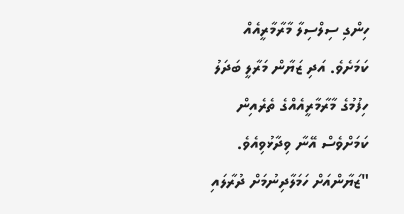ހިންގި ސިލްސިލާ މާރާމާރީއެއް ކަމަށެވެ. އަދި ޒަޔާން މަރާލީ ބަދަލު ހިފުމުގެ މާރާމާރީއެއްގެ ތެރެއިން ކަމަށްވެސް އޭނާ ވިދާޅުވިއެވެ.
"ޒަޔާންއަށް ހަމަލާދިނުމަށް ދުރާލައި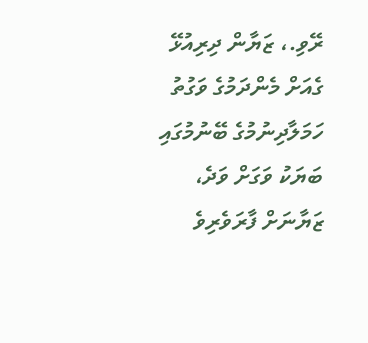ރޭވި.، ޒަޔާން ދިރިއުޅޭ ގެއަށް މެންދަމުގެ ވަގުތު ހަމަލާދިނުމުގެ ބޭނުމުގައި ބަޔަކު ވަގަށް ވަދެ، ޒަޔާނަށް ފާރަވެރިވެ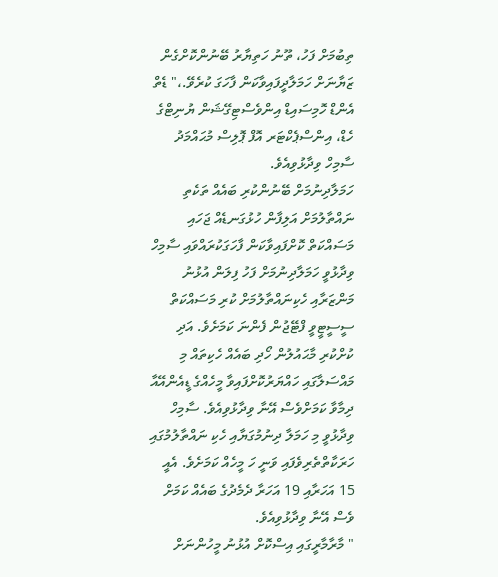ތިބުމަށް ފަހު، ތޫނު ހަތިޔާރު ބޭނުންކޮށްގެން ޒަޔާނަށް ހަމަލާދީފައިވާކަން ފާހަގަ ކުރެވޭ.،" ޑެތް އެންޑް ހޮމިސައިޑް އިންވެސްޓިގޭޝަން ޔުނިޓްގެ ހެޑް، އިންސްޕެކްޓަރ އޮފް ޕޮލިސް މުޙައްމަދު ސާމިހް ވިދާޅުވިއެވެ.
ހަމަލާދިނުމަށް ބޭނުންކުރި ބައެއް ތަކެތި ނައްތާލުމަށް އަލިފާން ހުޅުގަނޑެއް ޖަހައި މަސައްކަތް ކޮށްފައިވާކަން ފާހަގަކުރައްވައި ސާމިހް ވިދާޅުވީ ހަމަލާދިނުމަށް ފަހު ފިލަން އުޅުނު މަންޒަރާއި ހެކިނައްތާލުމަށް ކުރި މަސައްކަތް ސީސީޓީވީ ފްޓޭޖުން ފެންނަ ކަމަށެވެ. އަދި ކުށްކުރި މާޙައުލުން ހޯދި ބައެއް ހެކިތައް މި މައްސަލާގައި ހައްޔަރުކޮށްފައިވާ މީހެއްގެ ޑީއެންއޭއާ ދިމާވާ ކަމަށްވެސް އޭނާ ވިދާޅުވިއެވެ. ސާމިހް ވިދާޅުވީ މި ހަމަލާ ދިނުމުގަޔާއި ހެކި ނައްތާލުމުގައި ހަރަކާތްތެރިވެފައި ވަނީ ހަ މީހެއް ކަމަށެވެ. އެއީ 15 އަހަރާއި 19 އަހަރާ ދެމެދުގެ ބައެއް ކަމަށް ވެސް އޭނާ ވިދާޅުވިއެވެ.
" މާރާމާރީގައި އިސްކޮށް އުޅުނު މީހުންނަށް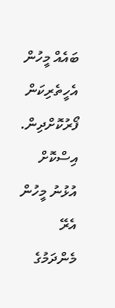ބައެއް މީހުން އެހީތެރިކަން ފޯރުކޮށްދިން. އިސްކޮށް އުޅުނު މީހުން އެރޭ މެންދަމުގެ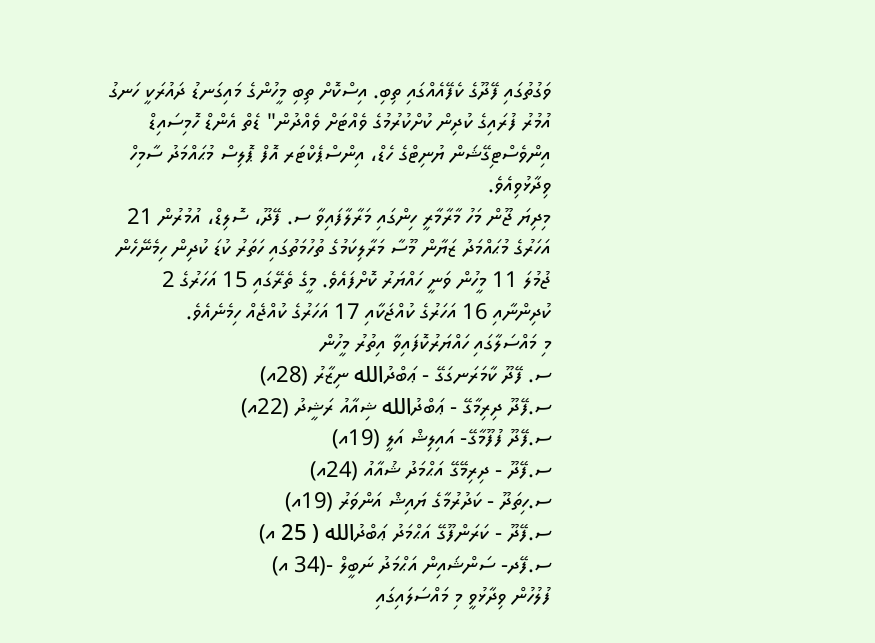ވަގުތުގައި ފޭދޫގެ ކެފޭއެއްގައި ތިބި. އިސްކޮށް ތިބި މީހުންގެ މައިގަނޑު ދައުރަކީ ހަނގު އުމުރު ފުރައިގެ ކުދިން ކުށްކުރުމުގެ ވެއްޓަށް ވެއްދުން" ޑެތް އެންޑް ހޮމިސައިޑް އިންވެސްޓިގޭޝަން ޔުނިޓްގެ ހެޑް، އިންސްޕެކްޓަރ އޮފް ޕޮލިސް މުޙައްމަދު ސާމިހް ވިދާޅުވިއެވެ.
މިދިޔަ ޖޫން މަހު މާރާމާރީ ހިންގައި މަރާލާފައިވާ ސ. ފޭދޫ، ސޮލިޑް، އުމުރުން 21 އަހަރުގެ މުޙައްމަދު ޒަޔާން މޫސާ މަރާލިކަމުގެ ތުހުމަތުގައި ހަތަރު ކުޑަ ކުދިން ހިމެނޭހެން ޖުމުލަ 11 މީހުން ވަނީ ހައްޔަރު ކޮށްފައެވެ. މީގެ ތެރޭގައި 15 އަހަރުގެ 2 ކުދިންނާއި 16 އަހަރުގެ ކުއްޖަކާއި 17 އަހަރުގެ ކުއްޖެއް ހިމެނެއެވެ.
މި މައްސަލާގައި ހައްޔަރުކޮފައިވާ އިތުރު މީހުން
ސ. ފޭދޫ ކާމަރަނގަގޭ - ޢަބްދުالله ނިޒާރު (28އ)
ސ.ފޭދޫ ދިރިމާގޭ - ޢަބްދުالله ޝިއާއު ރަޝީދު (22އ)
ސ.ފޭދޫ ފުފޫމާގޭ- އައިލިޝް އަލީ (19އ)
ސ.ފޭދޫ - ދިރިމޭގޭ އަޙްމަދު ޝުއާއު (24އ)
ސ.ހިތަދޫ - ކަދުރުމާގެ ޔައިޝް އަންވަރު (19އ)
ސ.ފޭދޫ - ކަރަންފޫގޭ އަޙްމަދު ޢަބްދުالله ( 25 އ)
ސ.ފޭދ- ސަންޝައިން އަޙްމަދު ނަބީލް -(34 އ)
ފުލުހުން ވިދާޅުވީ މި މައްސަލައިގައި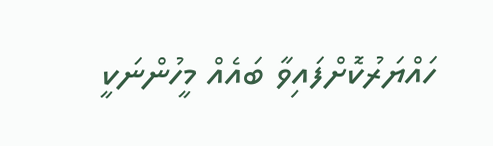ހައްޔަރުކޮށްފައިވާ ބައެއް މީހުންނަކީ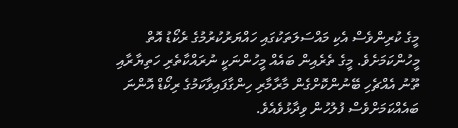މީގެ ކުރިންވެސް އެކި މައްސަލަތަކުގައި ހައްޔަރުކުރުމުގެ ރެކޯޑު އޮތް މީހުންކަމަށެވެ. މީގެ ތެރެއިން ބައެއް މީހުންނަކީ ނުރައްކާތެރި ހަތިޔާރާއި ތޫނު އެއްޗެހި ބޭނުންކޮށްގެން މާރާމާރި ހިންގާފައިވާކަމުގެ ރިކޯޑް އޮންނަ ބައެއްކަމަށްވެސް ފުލުހުން ވިދާޅުވެއެވެ.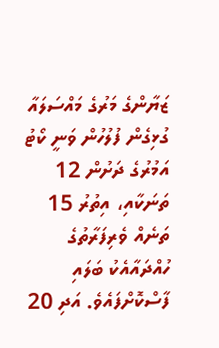ޒަޔާންގެ މަރުގެ މައްސަލައާ ގުޅިގެން ފުލުހުން ވަނީ ކޯޓު އަމުރުގެ ދަށުން 12 ތަނަކާއި، އިތުރު 15 ތަނެއް ވެރިފަރާތުގެ ހުއްދައާއެކު ބަލައި ފާސްކޮށްފައެވެ. އަދި 20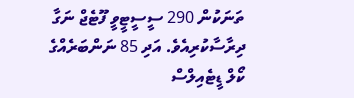ތަނަކުން 290 ސީސީޓީވީ ފޫޓެޖް ނަގާ ދިރާސާކުރިއެވެ. އަދި 85 ނަންބަރެއްގެ ކޯލް ޑީޓެއިލްސް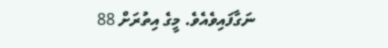ނަގާފައިވެއެވެ. މީގެ އިތުރަށް 88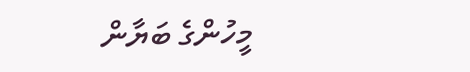މީހުންގެ ބަޔާން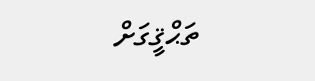ތަޙްޤީގަށް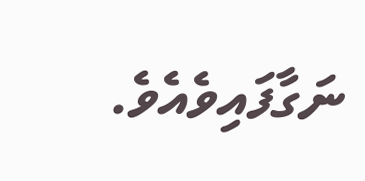ނަގާފައިވެއެވެ.